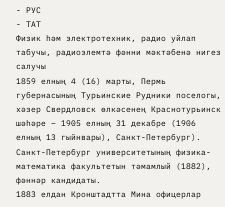- РУС
- ТАТ
Физик һәм электротехник, радио уйлап табучы, радиоэлемтә фәнни мәктәбенә нигез салучы
1859 елның 4 (16) марты, Пермь губернасының Турьинские Рудники поселогы, хәзер Свердловск өлкәсенең Краснотурьинск шәһәре – 1905 елның 31 декабре (1906 елның 13 гыйнвары), Санкт-Петербург).
Санкт-Петербург университетының физика-математика факультетын тәмамлый (1882), фәннәр кандидаты.
1883 елдан Кронштадтта Мина офицерлар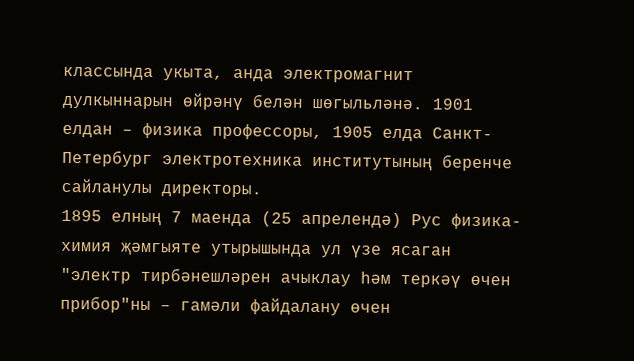классында укыта, анда электромагнит дулкыннарын өйрәнү белән шөгыльләнә. 1901 елдан – физика профессоры, 1905 елда Санкт-Петербург электротехника институтының беренче сайланулы директоры.
1895 елның 7 маенда (25 апрелендә) Рус физика-химия җәмгыяте утырышында ул үзе ясаган "электр тирбәнешләрен ачыклау һәм теркәү өчен прибор"ны – гамәли файдалану өчен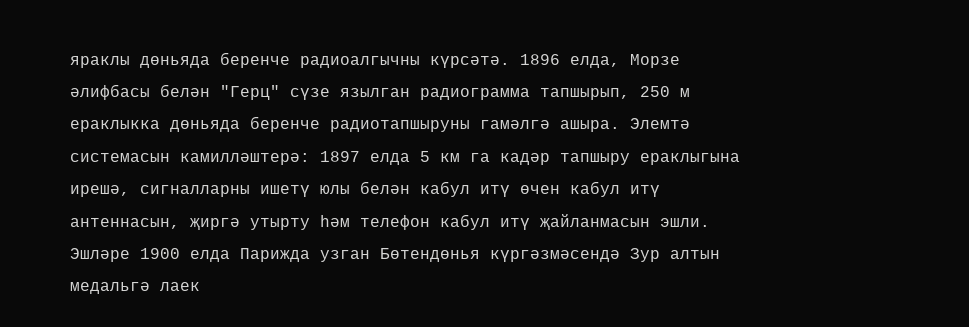яраклы дөньяда беренче радиоалгычны күрсәтә. 1896 елда, Морзе әлифбасы белән "Герц" сүзе язылган радиограмма тапшырып, 250 м ераклыкка дөньяда беренче радиотапшыруны гамәлгә ашыра. Элемтә системасын камилләштерә: 1897 елда 5 км га кадәр тапшыру ераклыгына ирешә, сигналларны ишетү юлы белән кабул итү өчен кабул итү антеннасын, җиргә утырту һәм телефон кабул итү җайланмасын эшли.
Эшләре 1900 елда Парижда узган Бөтендөнья күргәзмәсендә Зур алтын медальгә лаек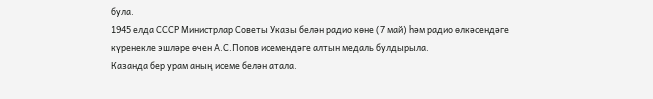була.
1945 елда СССР Министрлар Советы Указы белән радио көне (7 май) һәм радио өлкәсендәге күренекле эшләре өчен А.С.Попов исемендәге алтын медаль булдырыла.
Казанда бер урам аның исеме белән атала.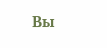Вы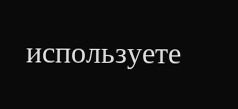используете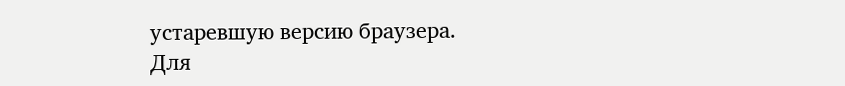устаревшую версию браузера.
Для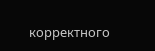корректного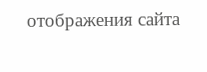отображения сайта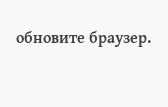обновите браузер.